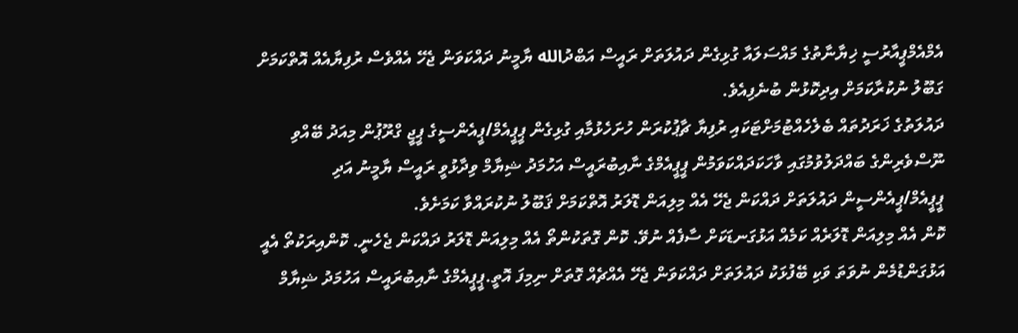އެމްއެމްޕީއާރުސީ ޚިޔާނާތުގެ މައްސަލައާ ގުޅިގެން ދައުލަތަށް ރައީސް އަބްދުالله ޔާމީނު ދައްކަވަން ޖެހޭ އެއްވެސް ރުފިޔާއެއް އޮތްކަމަށް ގަބޫލު ނުކުރާކަމަށް އިދިކޮޅުން ބުނެފިއެވެ.
ދައުލަތުގެ ޚަރަދުތައް ބެލެހެއްޓުމަށްޓަކައި ރުފިޔާ ޗާޕުކުރަން ހުށަހެޅުމާއި ގުޅިގެން ޕީޕީއެމް/ޕީއެންސީގެ ޕީޖީ ގްރޫޕުން މިއަދު ބޭއްވި ނޫސްވެރިންގެ ބައްދަލުވުމުގައި ވާހަކަދައްކަވަމުން ޕީޕީއެމްގެ ނާއިބުރައީސް އަހުމަދު ޝިޔާމް ވިދާޅުވީ ރައީސް ޔާމީނު އަދި ޕީޕީއެމް/ޕީއެންސީން ދައުލަތަށް ދައްކަން ޖެހޭ އެއް މިލިއަން ޑޮލަރު އޮތްކަމަށް ޤަބޫލު ނުކުރައްވާ ކަމަށެވެ.
ކޮން އެއް މިލިއަން ޑޮލަރެއް ކަމެއް އަޅުގަނޑަކަށް ސާފެއް ނުވޭ. ކޮން ގޮތަކުންތޯ އެއް މިލިއަން ޑޮލަރު ދައްކަން ޖެހެނީ. ކޮންއިރަކުތޯ އެއީ އަޅުގަންޑުމެން ނުވަތަ ވަކި ބޭފުޅަކު ދައުލަތަށް ދައްކަވަން ޖެހޭ އެއްޗެއް ގޮތަށް ނިމިފަ އޮތީ.ޕީޕީއެމްގެ ނާއިބުރައީސް އަހުމަދު ޝިޔާމް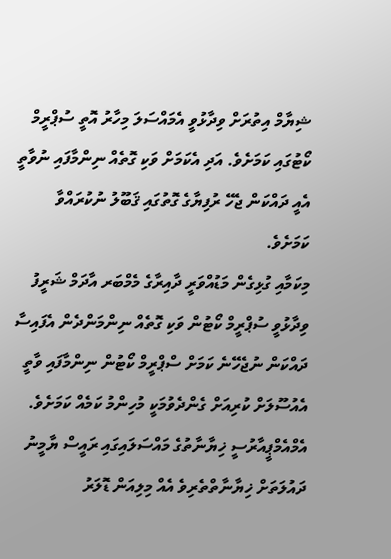ޝިޔާމް އިތުރަށް ވިދާޅުވީ އެމައްސަލަ މިހާރު އޮތީ ސުޕްރީމް ކޯޓުގައި ކަމަށެވެ. އަދި އެކަމަށް ވަކި ގޮތެއް ނިންމާފައި ނުވާތީ އެއީ ދައްކަން ޖެހޭ ރުފިޔާގެ ގޮތުގައި ޤަބޫލު ނުކުރައްވާ ކަމަށެވެ.
މިކަމާއި ގުޅިގެން މަޑުއްވަރީ ދާއިރާގެ މެމްބަރ އާދަމް ޝަރީފު ވިދާޅުވީ ސުޕްރީމް ކޯޓުން ވަކި ގޮތެއް ނިންމަންދެން އެފައިސާ ދައްކަން ނުޖެހޭނެ ކަމަށް ސްޕްރީމް ކޯޓުން ނިންމާފައި ވާތީ އެއުސޫލަށް ކުރިއަށް ގެންދެވުމަކީ މުހިންމު ކަމެއް ކަމަށެވެ.
އެމްއެމްޕީއާރުސީ ޚިޔާނާތުގެ މައްސަލައިގައި ރައީސް ޔާމީނު ދައުލަތަށް ޚިޔާނާތްތެރިވެ އެއް މިލިއަން ޑޮލަރު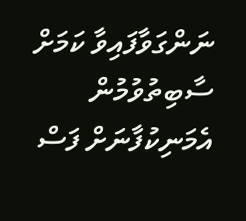ނަންގަވާފައިވާ ކަމަށް ސާބިތުވުމުން އެމަނިކުފާނަށް ފަސް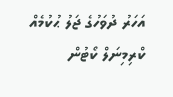އަހަރު ދުވަހުގެ ޖަލު ޙުކުމެއް ކްރިމިނަލް ކޯޓުން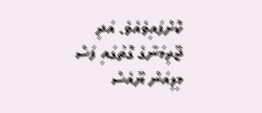ކޮށްފައިވެއެވެ. އަދި ޖޫރިމަނާގެ ގޮތުގައި ފަސް މިލިއަން ޔޫއެސް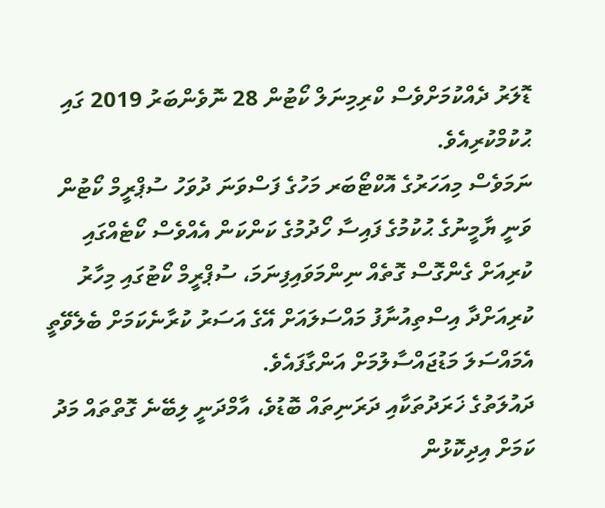ޑޮލަރު ދެއްކުމަށްވެސް ކްރިމިނަލް ކޯޓުން 28 ނޮވެންބަރު 2019 ގައި ޙުކުމްކުރިއެވެ.
ނަމަވެސް މިއަހަރުގެ އޮކްޓޯބަރ މަހުގެ ފަސްވަނަ ދުވަހު ސުޕްރީމް ކޯޓުން ވަނީ ޔާމީނުގެ ޙުކުމުގެ ފައިސާ ހޯދުމުގެ ކަންކަން އެއްވެސް ކޯޓެއްގައި ކުރިއަށް ގެންގޮސް ގޮތެއް ނިންމަވައިފިނަމަ، ސުޕްރީމް ކޯޓުގައި މިހާރު ކުރިއަށްދާ އިސްތިއުނާފު މައްސަލައަށް އޭގެ އަސަރު ކުރާނެކަމަށް ބެލެވޭތީ އެމައްސަލަ މަޑުޖައްސާލުމަށް އަންގާފައެވެ.
ދައުލަތުގެ ޚަރަދުތަކާއި ދަރަނިތައް ބޮޑުވެ، އާމްދަނީ ލިބޭނެ ގޮތްތައް މަދު ކަމަށް އިދިކޮޅުން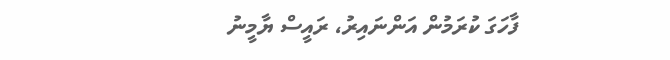ފާހަގަ ކުރަމުން އަންނައިރު، ރައީސް ޔާމީނު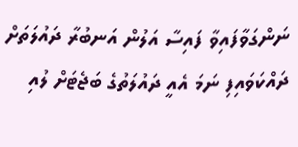ނަންގަވާފައިވާ ފައިސާ އަލުން އަނބުރާ ދައުލަތަށް ދައްކަވައިފި ނަމަ އެއީ ދައުލަތުގެ ބަޖެޓަށް ލުއި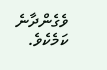ވެގެންދާނެ ކަމެކެވެ.